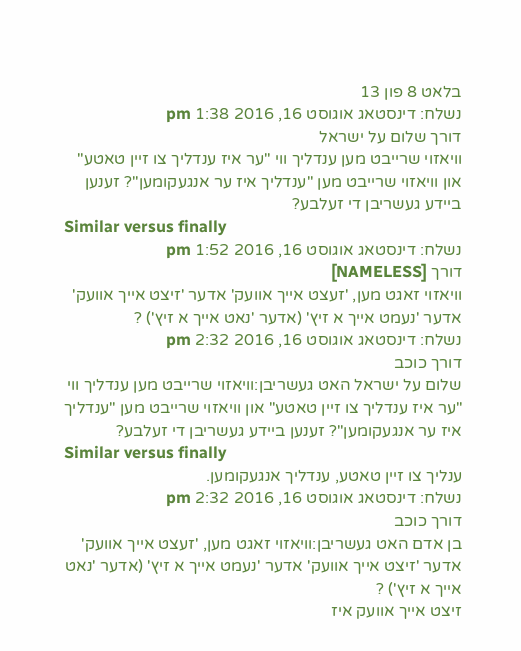בלאט 8 פון 13
נשלח: דינסטאג אוגוסט 16, 2016 1:38 pm
דורך שלום על ישראל
וויאזוי שרייבט מען ענדליך ווי "ער איז ענדליך צו זיין טאטע" און וויאזוי שרייבט מען "ענדליך איז ער אנגעקומען"? זענען ביידע געשריבן די זעלבע?
Similar versus finally
נשלח: דינסטאג אוגוסט 16, 2016 1:52 pm
דורך [NAMELESS]
וויאזוי זאגט מען, 'זעצט אייך אוועק' אדער 'זיצט אייך אוועק' אדער 'נעמט אייך א זיץ' (אדער 'נאט אייך א זיץ') ?
נשלח: דינסטאג אוגוסט 16, 2016 2:32 pm
דורך כוכב
שלום על ישראל האט געשריבן:וויאזוי שרייבט מען ענדליך ווי "ער איז ענדליך צו זיין טאטע" און וויאזוי שרייבט מען "ענדליך איז ער אנגעקומען"? זענען ביידע געשריבן די זעלבע?
Similar versus finally
ענליך צו זיין טאטע, ענדליך אנגעקומען.
נשלח: דינסטאג אוגוסט 16, 2016 2:32 pm
דורך כוכב
בן אדם האט געשריבן:וויאזוי זאגט מען, 'זעצט אייך אוועק' אדער 'זיצט אייך אוועק' אדער 'נעמט אייך א זיץ' (אדער 'נאט אייך א זיץ') ?
זיצט אייך אוועק איז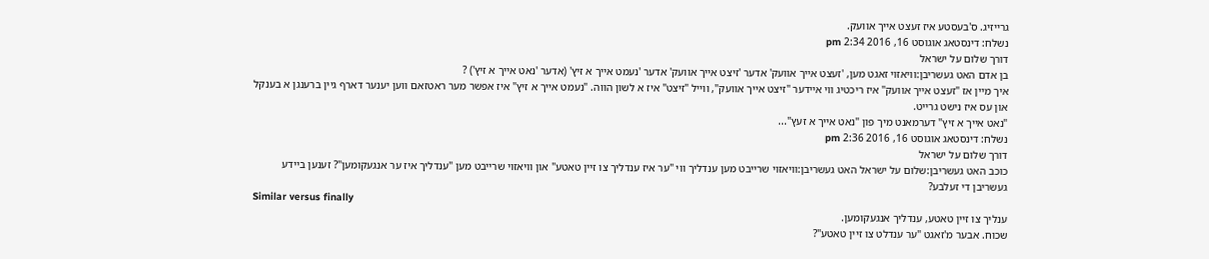גרייזיג. ס'בעסטע איז זעצט אייך אוועק.
נשלח: דינסטאג אוגוסט 16, 2016 2:34 pm
דורך שלום על ישראל
בן אדם האט געשריבן:וויאזוי זאגט מען, 'זעצט אייך אוועק' אדער 'זיצט אייך אוועק' אדער 'נעמט אייך א זיץ' (אדער 'נאט אייך א זיץ') ?
איך מיין אז "זעצט אייך אוועק" איז ריכטיג ווי איידער "זיצט אייך אוועק", ווייל "זיצט" איז א לשון הווה. "נעמט אייך א זיץ" איז אפשר מער ראטזאם ווען יענער דארף גיין ברענגן א בענקל און עס איז נישט גרייט.
"נאט אייך א זיץ" דערמאנט מיך פון "נאט אייך א זעץ"...
נשלח: דינסטאג אוגוסט 16, 2016 2:36 pm
דורך שלום על ישראל
כוכב האט געשריבן:שלום על ישראל האט געשריבן:וויאזוי שרייבט מען ענדליך ווי "ער איז ענדליך צו זיין טאטע" און וויאזוי שרייבט מען "ענדליך איז ער אנגעקומען"? זענען ביידע געשריבן די זעלבע?
Similar versus finally
ענליך צו זיין טאטע, ענדליך אנגעקומען.
שכוח. אבער מ'זאגט "ער ענדלט צו זיין טאטע"?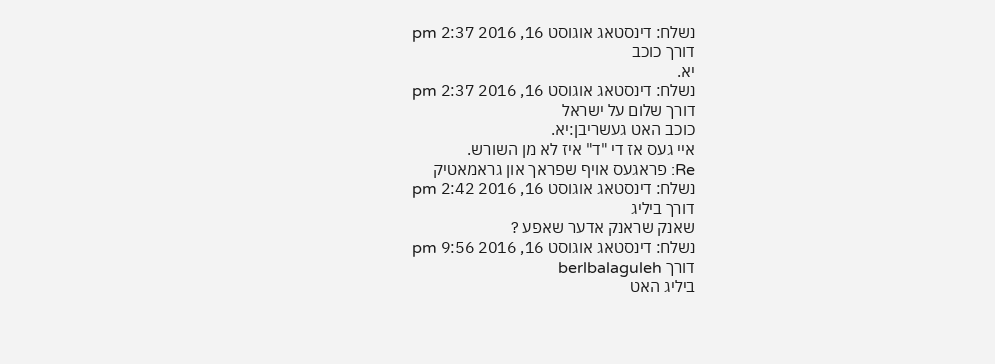נשלח: דינסטאג אוגוסט 16, 2016 2:37 pm
דורך כוכב
יא.
נשלח: דינסטאג אוגוסט 16, 2016 2:37 pm
דורך שלום על ישראל
כוכב האט געשריבן:יא.
איי געס אז די "ד" איז לא מן השורש.
Re: פראגעס אויף שפראך און גראמאטיק
נשלח: דינסטאג אוגוסט 16, 2016 2:42 pm
דורך ביליג
שאנק שראנק אדער שאפע ?
נשלח: דינסטאג אוגוסט 16, 2016 9:56 pm
דורך berlbalaguleh
ביליג האט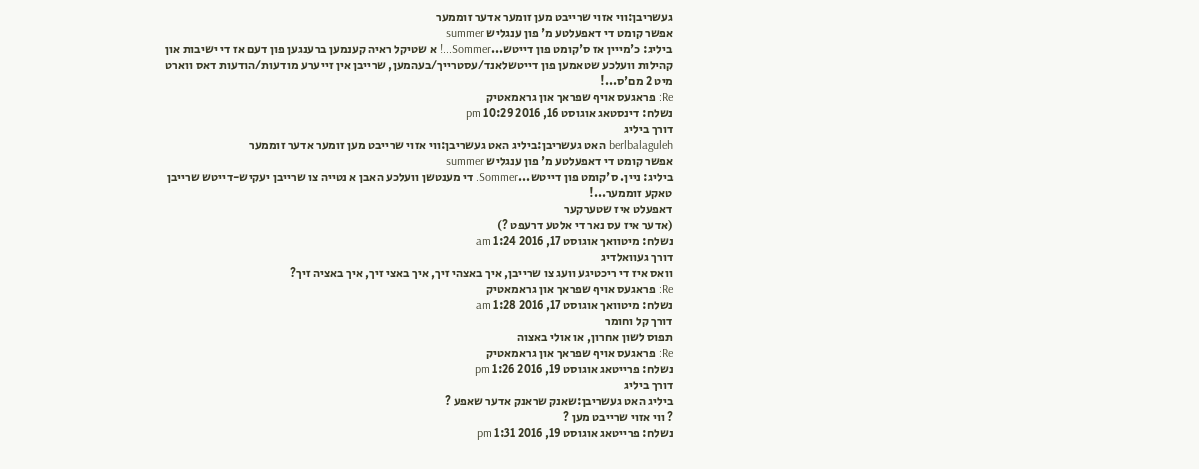געשריבן:ווי אזוי שרייבט מען זומער אדער זוממער
אפשר קומט די דאפעלטע מ' פון ענגליש summer
ביליג: כ'מייין אז ס'קומט פון דייטש...Sommer...! א שטיקל ראיה קענמען ברענגען פון דעם אז די ישיבות און קהילות וועלכע שטאמען פון דייטשלאנד/עסטרייך/בעהמען, שרייבן אין זייערע מודעות/הודעות דאס ווארט מיט 2 מם'ס...!
Re: פראגעס אויף שפראך און גראמאטיק
נשלח: דינסטאג אוגוסט 16, 2016 10:29 pm
דורך ביליג
berlbalaguleh האט געשריבן:ביליג האט געשריבן:ווי אזוי שרייבט מען זומער אדער זוממער
אפשר קומט די דאפעלטע מ' פון ענגליש summer
ביליג: ניין. ס'קומט פון דייטש...Sommer. די מענטשן וועלכע האבן א נטייה צו שרייבן יעקיש-דייטש שרייבן טאקע זוממער...!
דאפעלט איז שטערקער
(אדער איז עס נאר די אלטע דרעפט ?)
נשלח: מיטוואך אוגוסט 17, 2016 1:24 am
דורך געוואלדיג
וואס איז די ריכטיגע וועג צו שרייבן, איך באצהי זיך, איך באצי זיך, איך באציה זיך?
Re: פראגעס אויף שפראך און גראמאטיק
נשלח: מיטוואך אוגוסט 17, 2016 1:28 am
דורך קל וחומר
תפוס לשון אחרון, או אולי באצוה
Re: פראגעס אויף שפראך און גראמאטיק
נשלח: פרייטאג אוגוסט 19, 2016 1:26 pm
דורך ביליג
ביליג האט געשריבן:שאנק שראנק אדער שאפע ?
? ווי אזוי שרייבט מען ?
נשלח: פרייטאג אוגוסט 19, 2016 1:31 pm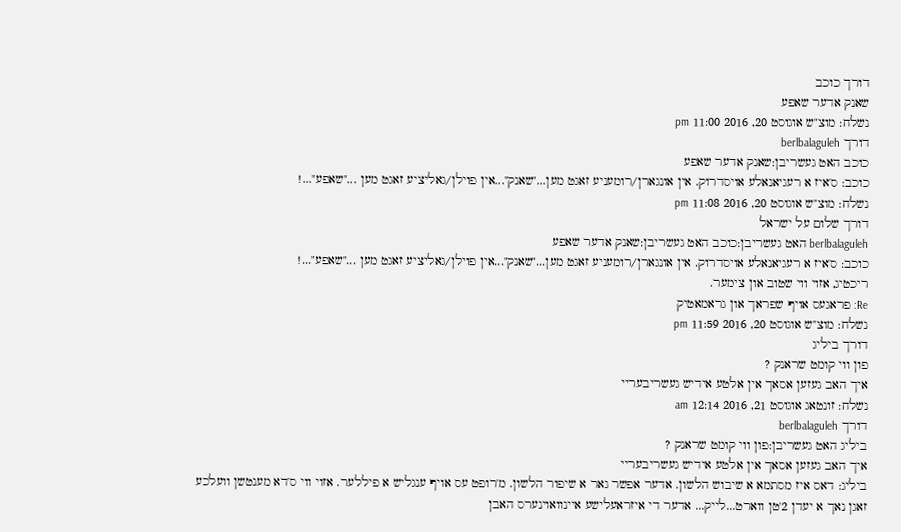דורך כוכב
שאנק אדער שאפע
נשלח: מוצ"ש אוגוסט 20, 2016 11:00 pm
דורך berlbalaguleh
כוכב האט געשריבן:שאנק אדער שאפע
כוכב: ס'איז א רעגיאנאלע אויסדרוק. אין אונגארן/רומעניע זאגט מען..."שאנק"...אין פוילן/גאליציע זאגט מען ..."שאפע"...!
נשלח: מוצ"ש אוגוסט 20, 2016 11:08 pm
דורך שלום על ישראל
berlbalaguleh האט געשריבן:כוכב האט געשריבן:שאנק אדער שאפע
כוכב: ס'איז א רעגיאנאלע אויסדרוק. אין אונגארן/רומעניע זאגט מען..."שאנק"...אין פוילן/גאליציע זאגט מען ..."שאפע"...!
ריכטיג, אזוי ווי שטוב און צימער.
Re: פראגעס אויף שפראך און גראמאטיק
נשלח: מוצ"ש אוגוסט 20, 2016 11:59 pm
דורך ביליג
פון ווי קומט שראנק ?
איך האב געזען אסאך אין אלטע אידיש געשריבעריי
נשלח: זונטאג אוגוסט 21, 2016 12:14 am
דורך berlbalaguleh
ביליג האט געשריבן:פון ווי קומט שראנק ?
איך האב געזען אסאך אין אלטע אידיש געשריבעריי
ביליג: דאס איז מסתמא א שיבוש הלשון. אדער אפשר גאר א שיפור הלשון. מ'רופט עס אויף ענגליש א פיללער. אזוי ווי ס'דא מענטשן וועלכע זאגן נאך א יעדן 2'טן ווארט...לייק... אדער די איזראעלישע איינוואוינערס האבן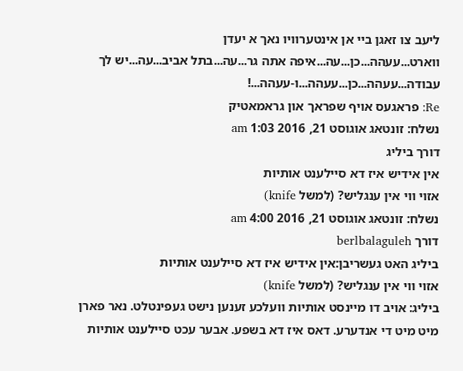ליעב צו זאגן ביי אן אינטערוויו נאך א יעדן ווארט...עעהה...כן...עה...איפה אתה גר...עה...בתל אביב...עה...יש לך עבודה...עעהה...כן...עעהה...ו-עעהה...!
Re: פראגעס אויף שפראך און גראמאטיק
נשלח: זונטאג אוגוסט 21, 2016 1:03 am
דורך ביליג
אין אידיש איז דא סיילענט אותיות
אזוי ווי אין ענגליש? (למשל knife)
נשלח: זונטאג אוגוסט 21, 2016 4:00 am
דורך berlbalaguleh
ביליג האט געשריבן:אין אידיש איז דא סיילענט אותיות
אזוי ווי אין ענגליש? (למשל knife)
ביליג: אויב דו מיינסט אותיות וועלכע זענען נישט געפינטלט. נאר פארן מיט מיט די אנדערע. דאס איז דא בשפע. אבער עכט סיילענט אותיות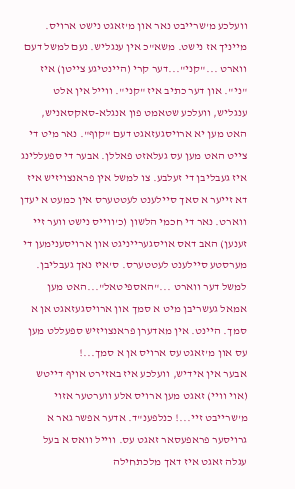וועלכע מ'שרייבט נאר און מ'זאגט נישט ארויס. מייניך אז נישט. משא"כ אין ענגליש. נעם למשל דעם ווארט ..."קני"...דער קרי (היינטיגע צייטן) איז "ני". און דער כתיב איז "קני". ווייל אין אלט ענגליש, וועלכע שטאמט פון אנגלא-סאקסאניש, האט מען יא ארויסגעזאגט דעם "קוף". נאר מיט די צייט האט מען עס געלאזט פאללן. אבער די ספעללינג איז געבליבן די זעלבע. צו למשל אין פראנצויזיש איז דא זייער א סאך סיילענט לעטטערס אין כמעט א יעדן ווארט. נאר די חכמי הלשון (כ'ווייס נישט ווער זיי זענען) האב דאס אויסגערייניגט און ארויסענימען די מערסטע סיילענט לעטטערס. ס'איז נאך געבליבן. למשל דער ווארט ..."האספיטאל"...האט מען אמאל געשריבן מיט א סמך און ארויסגעזאגט אן א סמך. היינט. אין מאדערן פראנצויזיש ספעללט מען עס און מ'זאגט עס ארויס אן א סמך...!
אבער אין אידיש, וועלכע איז באזירט אויף דייטש (אוי וויי) זאגט מען ארויס אלע ווערטער אזוי מ'שרייבט זיי...! כנלפענ"ד. אדער אפשר גאר א גרויסער פראפעסאר זאגט עס. ווייל וואס א בעל עגלה זאגט איז דאך מלכתחילה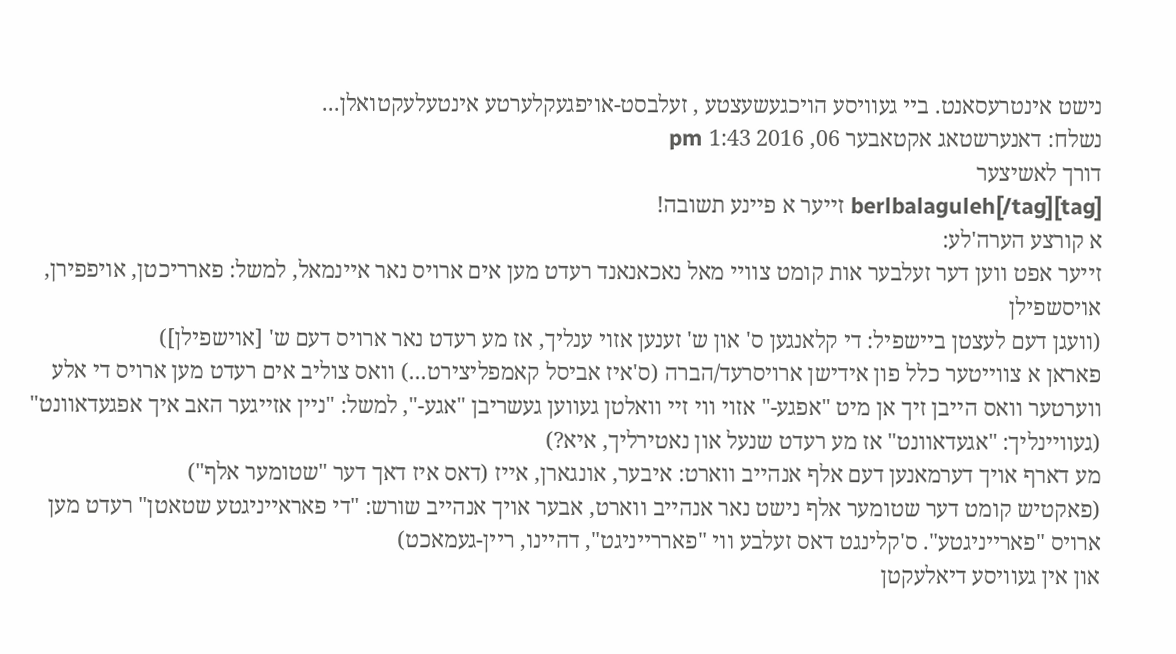נישט אינטרעסאנט. ביי געוויסע הויכגעשעצטע , זעלבסט-אויפגעקלערטע אינטעלעקטואלן...
נשלח: דאנערשטאג אקטאבער 06, 2016 1:43 pm
דורך לאשיצער
[tag]berlbalaguleh[/tag] זייער א פיינע תשובה!
א קורצע הערה'לע:
זייער אפט ווען דער זעלבער אות קומט צוויי מאל נאכאנאנד רעדט מען אים ארויס נאר איינמאל, למשל: פארריכטן, אויפפירן, אויסשפילן
(וועגן דעם לעצטן ביישפיל: די קלאנגען ס' און ש' זענען אזוי ענליך, אז מע רעדט נאר ארויס דעם ש' [אוישפילן])
פאראן א צווייטער כלל פון אידישן ארויסרעד/הברה (ס'איז אביסל קאמפליצירט...) וואס צוליב אים רעדט מען ארויס די אלע ווערטער וואס הייבן זיך אן מיט "אפגע-" אזוי ווי זיי וואלטן געווען געשריבן "אגע-", למשל: "ניין אזייגער האב איך אפגעדאוונט" (געוויינליך: "אגעדאוונט" אז מע רעדט שנעל און נאטירליך, איא?)
מע דארף אויך דערמאנען דעם אלף אנהייב ווארט: איבער, אונגארן, אייז (דאס איז דאך דער "שטומער אלף")
(פאקטיש קומט דער שטומער אלף נישט נאר אנהייב ווארט, אבער אויך אנהייב שורש: "די פאראייניגטע שטאטן" רעדט מען ארויס "פארייניגטע". ס'קלינגט דאס זעלבע ווי "פאררייניגט", דהיינו, ריין-געמאכט)
און אין געוויסע דיאלעקטן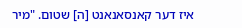איז דער קאנסאנאנט [ה] שטום. "מיר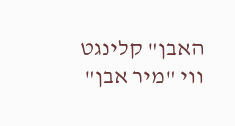האבן" קלינגט ווי "מיר אבן"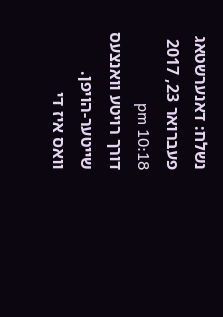נשלח: דאנערשטאג פעברואר 23, 2017 10:18 pm
דורך רויטע וואנצעס
שייטער-הויפן.
וואס איז די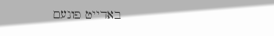באדייט פונעם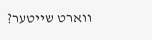ווארט שייטער?